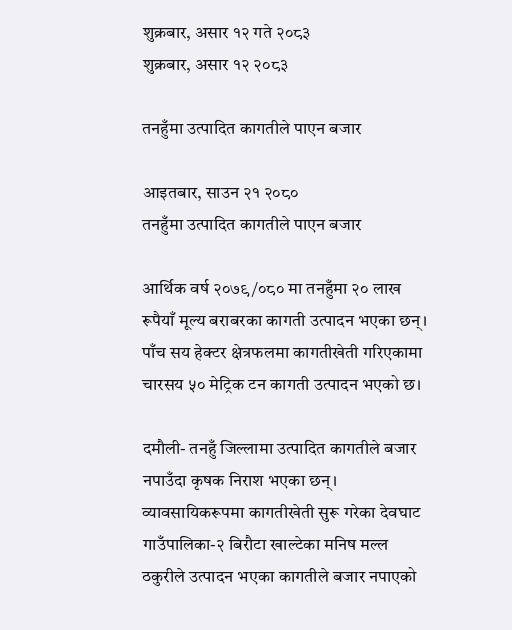शुक्रबार, असार १२ गते २०८३
शुक्रबार, असार १२ २०८३

तनहुँमा उत्पादित कागतीले पाएन बजार

आइतबार, साउन २१ २०८०
तनहुँमा उत्पादित कागतीले पाएन बजार

आर्थिक वर्ष २०७९/०८० मा तनहुँमा २० लाख रूपैयाँ मूल्य बराबरका कागती उत्पादन भएका छन्। पाँच सय हेक्टर क्षेत्रफलमा कागतीखेती गरिएकामा चारसय ५० मेट्रिक टन कागती उत्पादन भएको छ।

दमौली- तनहुँ जिल्लामा उत्पादित कागतीले बजार नपाउँदा कृषक निराश भएका छन्। व्यावसायिकरूपमा कागतीखेती सुरू गरेका देवघाट गाउँपालिका-२ बिरौटा खाल्टेका मनिष मल्ल ठकुरीले उत्पादन भएका कागतीले बजार नपाएको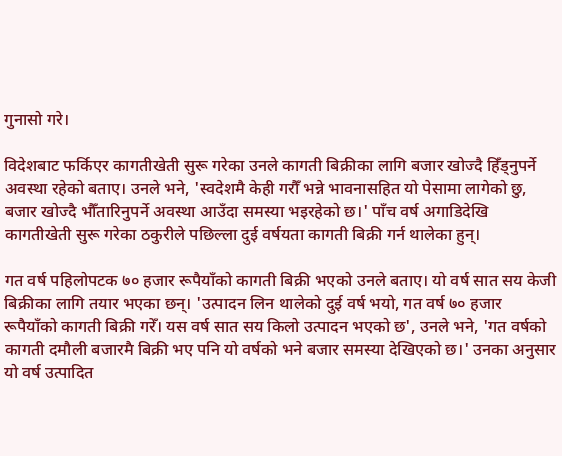गुनासो गरे।

विदेशबाट फर्किएर कागतीखेती सुरू गरेका उनले कागती बिक्रीका लागि बजार खोज्दै हिँड्नुपर्ने अवस्था रहेको बताए। उनले भने, 'स्वदेशमै केही गरौँ भन्ने भावनासहित यो पेसामा लागेको छु, बजार खोज्दै भौँतारिनुपर्ने अवस्था आउँदा समस्या भइरहेको छ।' पाँच वर्ष अगाडिदेखि कागतीखेती सुरू गरेका ठकुरीले पछिल्ला दुई वर्षयता कागती बिक्री गर्न थालेका हुन्।

गत वर्ष पहिलोपटक ७० हजार रूपैयाँको कागती बिक्री भएको उनले बताए। यो वर्ष सात सय केजी बिक्रीका लागि तयार भएका छन्। 'उत्पादन लिन थालेको दुई वर्ष भयो, गत वर्ष ७० हजार रूपैयाँको कागती बिक्री गरेँ। यस वर्ष सात सय किलो उत्पादन भएको छ', उनले भने, 'गत वर्षको कागती दमौली बजारमै बिक्री भए पनि यो वर्षको भने बजार समस्या देखिएको छ।' उनका अनुसार यो वर्ष उत्पादित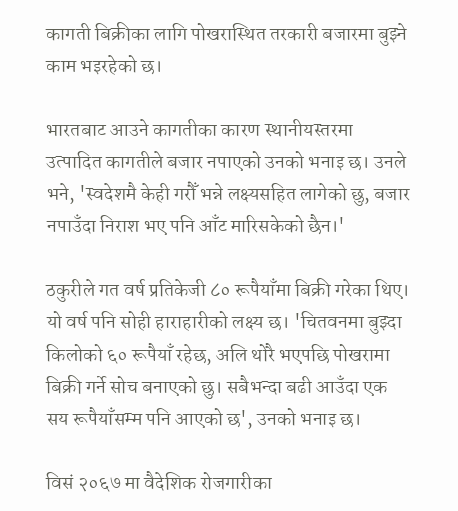कागती बिक्रीका लागि पोखरास्थित तरकारी बजारमा बुझ्ने काम भइरहेको छ।

भारतबाट आउने कागतीका कारण स्थानीयस्तरमा उत्पादित कागतीले बजार नपाएको उनको भनाइ छ। उनले भने, 'स्वदेशमै केही गरौँ भन्ने लक्ष्यसहित लागेको छु, बजार नपाउँदा निराश भए पनि आँट मारिसकेको छैन।'

ठकुरीले गत वर्ष प्रतिकेजी ८० रूपैयाँमा बिक्री गरेका थिए। यो वर्ष पनि सोही हाराहारीको लक्ष्य छ। 'चितवनमा बुझ्दा किलोको ६० रूपैयाँ रहेछ, अलि थोरै भएपछि पोखरामा बिक्री गर्ने सोच बनाएको छु। सबैभन्दा बढी आउँदा एक सय रूपैयाँसम्म पनि आएको छ', उनको भनाइ छ।

विसं २०६७ मा वैदेशिक रोजगारीका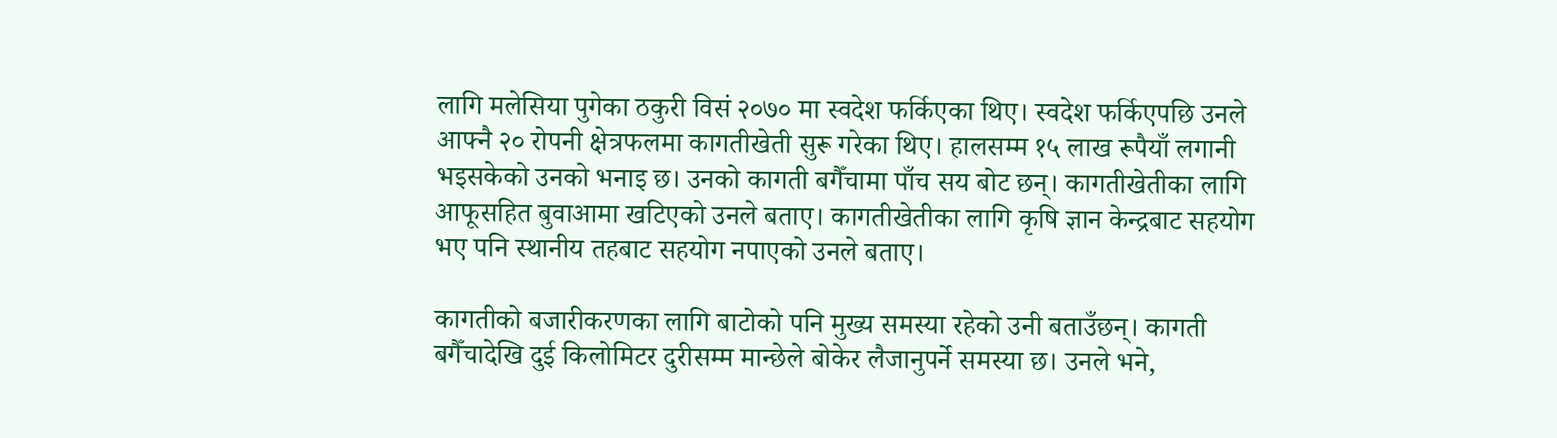लागि मलेसिया पुगेका ठकुरी विसं २०७० मा स्वदेश फर्किएका थिए। स्वदेश फर्किएपछि उनले आफ्नै २० रोपनी क्षेत्रफलमा कागतीखेती सुरू गरेका थिए। हालसम्म १५ लाख रूपैयाँ लगानी भइसकेको उनको भनाइ छ। उनको कागती बगैँचामा पाँच सय बोट छन्। कागतीखेतीका लागि आफूसहित बुवाआमा खटिएको उनले बताए। कागतीखेतीका लागि कृषि ज्ञान केन्द्रबाट सहयोग भए पनि स्थानीय तहबाट सहयोग नपाएको उनले बताए।

कागतीको बजारीकरणका लागि बाटोको पनि मुख्य समस्या रहेको उनी बताउँछन्। कागती बगैँचादेखि दुई किलोमिटर दुरीसम्म मान्छेले बोकेर लैजानुपर्ने समस्या छ। उनले भने,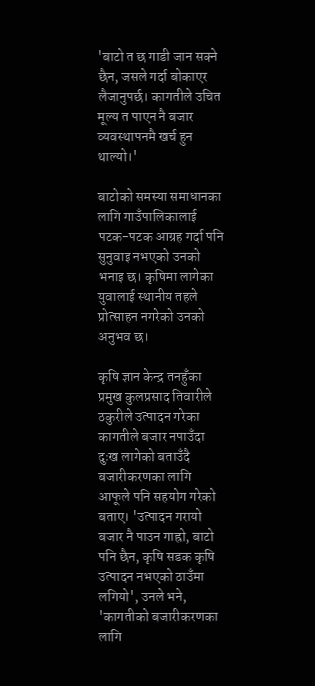'बाटो त छ गाडी जान सक्ने छैन, जसले गर्दा बोकाएर लैजानुपर्छ। कागतीले उचित मूल्य त पाएन नै बजार व्यवस्थापनमै खर्च हुन थाल्यो।'

बाटोको समस्या समाधानका लागि गाउँपालिकालाई पटक-पटक आग्रह गर्दा पनि सुनुवाइ नभएको उनको भनाइ छ। कृषिमा लागेका युवालाई स्थानीय तहले प्रोत्साहन नगरेको उनको अनुभव छ।

कृषि ज्ञान केन्द्र तनहुँका प्रमुख कुलप्रसाद तिवारीले ठकुरीले उत्पादन गरेका कागतीले बजार नपाउँदा दुःख लागेको बताउँदै बजारीकरणका लागि आफूले पनि सहयोग गरेको बताए। 'उत्पादन गरायो बजार नै पाउन गाह्रो, बाटो पनि छैन, कृषि सडक कृषि उत्पादन नभएको ठाउँमा लगियो', उनले भने, 'कागतीको बजारीकरणका लागि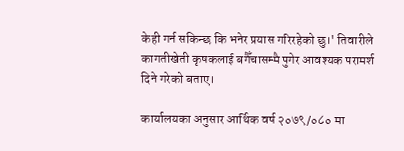केही गर्न सकिन्छ कि भनेर प्रयास गरिरहेको छु।' तिवारीले कागतीखेती कृषकलाई बगैँचासम्मै पुगेर आवश्यक परामर्श दिने गरेको बताए।

कार्यालयका अनुसार आर्थिक वर्ष २०७९/०८० मा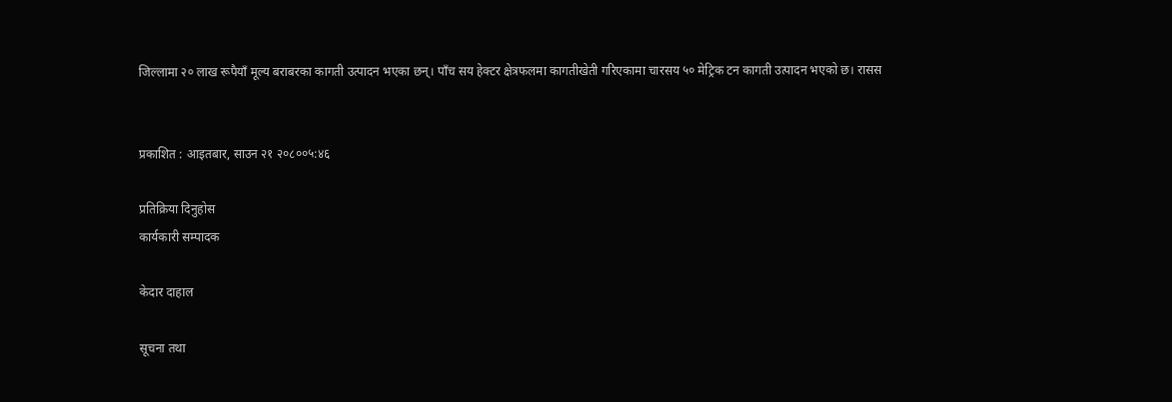जिल्लामा २० लाख रूपैयाँ मूल्य बराबरका कागती उत्पादन भएका छन्। पाँच सय हेक्टर क्षेत्रफलमा कागतीखेती गरिएकामा चारसय ५० मेट्रिक टन कागती उत्पादन भएको छ। रासस


प्रकाशित : आइतबार, साउन २१ २०८००५:४६

प्रतिक्रिया दिनुहोस
कार्यकारी सम्पादक

केदार दाहाल

सूचना तथा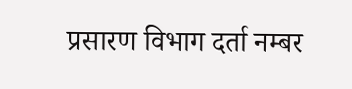प्रसारण विभाग दर्ता नम्बर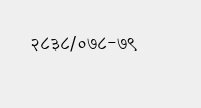२८३८/०७८-७९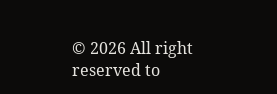© 2026 All right reserved to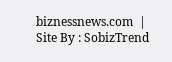biznessnews.com  | Site By : SobizTrend